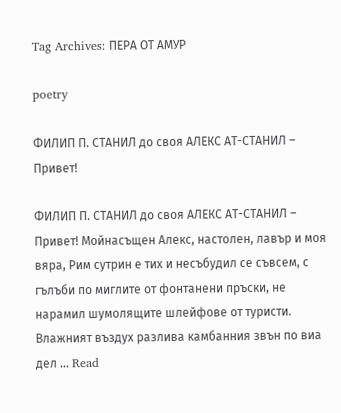Tag Archives: ПЕРА ОТ АМУР

poetry

ФИЛИП П. СТАНИЛ до своя АЛЕКС АТ-СТАНИЛ – Привет!

ФИЛИП П. СТАНИЛ до своя АЛЕКС АТ-СТАНИЛ – Привет! Мойнасъщен Алекс, настолен, лавър и моя вяра, Рим сутрин е тих и несъбудил се съвсем, с гълъби по миглите от фонтанени пръски, не нарамил шумолящите шлейфове от туристи. Влажният въздух разлива камбанния звън по виа дел … Read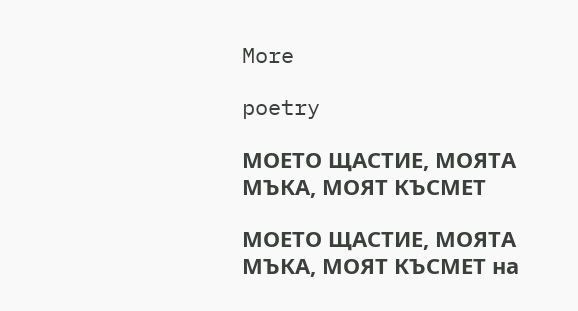More

poetry

МОЕТО ЩАСТИЕ, МОЯТА МЪКА, МОЯТ КЪСМЕТ

МОЕТО ЩАСТИЕ, МОЯТА МЪКА, МОЯТ КЪСМЕТ на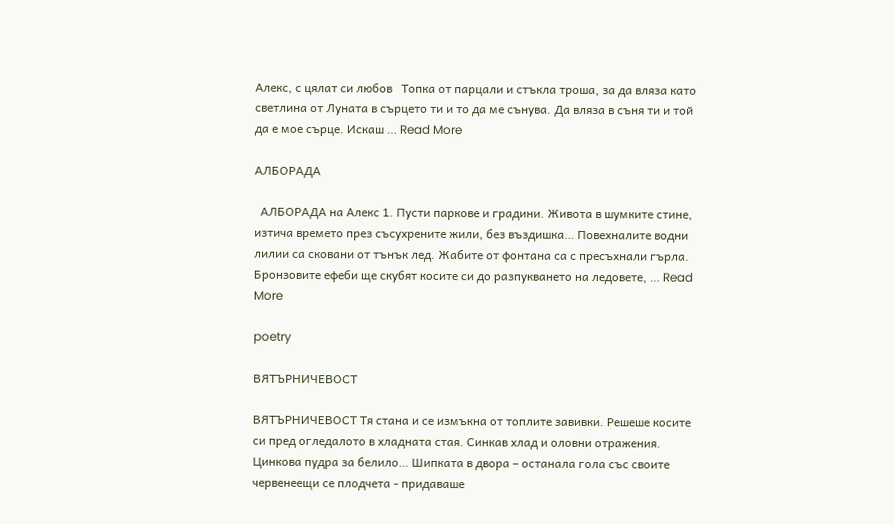Алекс, с цялат си любов   Топка от парцали и стъкла троша, за да вляза като светлина от Луната в сърцето ти и то да ме сънува. Да вляза в съня ти и той да е мое сърце. Искаш … Read More

АЛБОРАДА

  АЛБОРАДА на Алекс 1. Пусти паркове и градини. Живота в шумките стине, изтича времето през съсухрените жили, без въздишка… Повехналите водни лилии са сковани от тънък лед. Жабите от фонтана са с пресъхнали гърла. Бронзовите ефеби ще скубят косите си до разпукването на ледовете, … Read More

poetry

ВЯТЪРНИЧЕВОСТ

ВЯТЪРНИЧЕВОСТ Тя стана и се измъкна от топлите завивки. Решеше косите си пред огледалото в хладната стая. Синкав хлад и оловни отражения. Цинкова пудра за белило… Шипката в двора – останала гола със своите червенеещи се плодчета - придаваше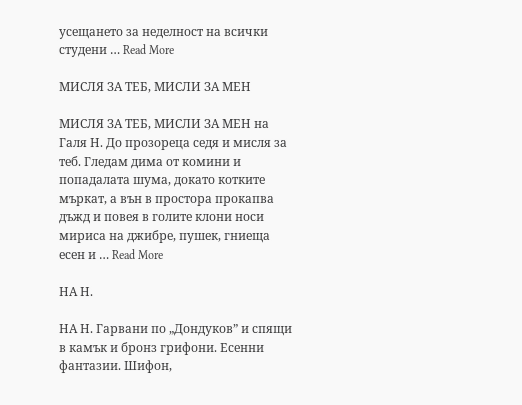усещането за неделност на всички студени … Read More

МИСЛЯ ЗА ТЕБ, МИСЛИ ЗА МЕН

МИСЛЯ ЗА ТЕБ, МИСЛИ ЗА МЕН на Галя Н. До прозореца седя и мисля за теб. Гледам дима от комини и попадалата шума, докато котките мъркат, а вън в простора прокапва дъжд и повея в голите клони носи мириса на джибре, пушек, гниеща есен и … Read More

НА Н.

НА Н. Гарвани по „Дондуков” и спящи в камък и бронз грифони. Есенни фантазии. Шифон,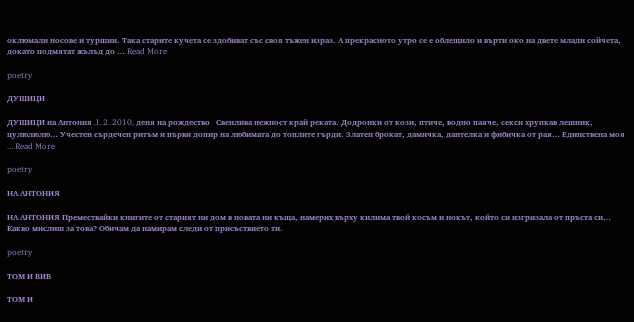оклюмали носове и туршии. Така старите кучета се здобиват със своя тъжен израз. А прекрасното утро се е облещило и върти око на двете млади сойчета, докато подмятат жълъд до … Read More

poetry

ДУШИЦИ

ДУШИЦИ на Антония .I. 2. 2010, деня на рождество   Свенлива нежност край реката. Додронки от кози, птиче, водно паяче, секси хрупкав лешник, цулюлюлю… Учестен сърдечен ритъм и първи допир на любимата до топлите гърди. Златен брокат, дамичка, дантелка и фибичка от рая… Единствена моя … Read More

poetry

НА АНТОНИЯ

НА АНТОНИЯ Премествайки книгите от старият ни дом в новата ни къща, намерих върху килима твой косъм и нокът, който си изгризала от пръста си… Какво мислиш за това? Обичам да намирам следи от присъствието ти.

poetry

ТОМ И ВИВ

ТОМ И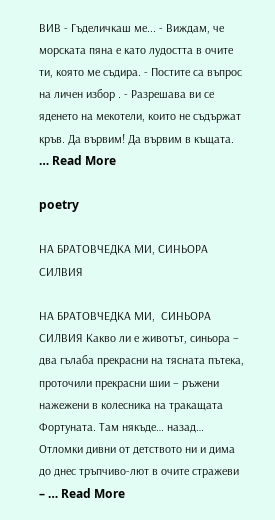ВИВ - Гъделичкаш ме... - Виждам, че морската пяна е като лудостта в очите ти, която ме съдира. - Постите са въпрос на личен избор . - Разрешава ви се яденето на мекотели, които не съдържат кръв. Да вървим! Да вървим в къщата. … Read More

poetry

НА БРАТОВЧЕДКА МИ, СИНЬОРА СИЛВИЯ

НА БРАТОВЧЕДКА МИ,  СИНЬОРА СИЛВИЯ Какво ли е животът, синьора – два гълаба прекрасни на тясната пътека, проточили прекрасни шии – ръжени нажежени в колесника на тракащата Фортуната. Там някъде… назад… Отломки дивни от детството ни и дима до днес тръпчиво-лют в очите стражеви – … Read More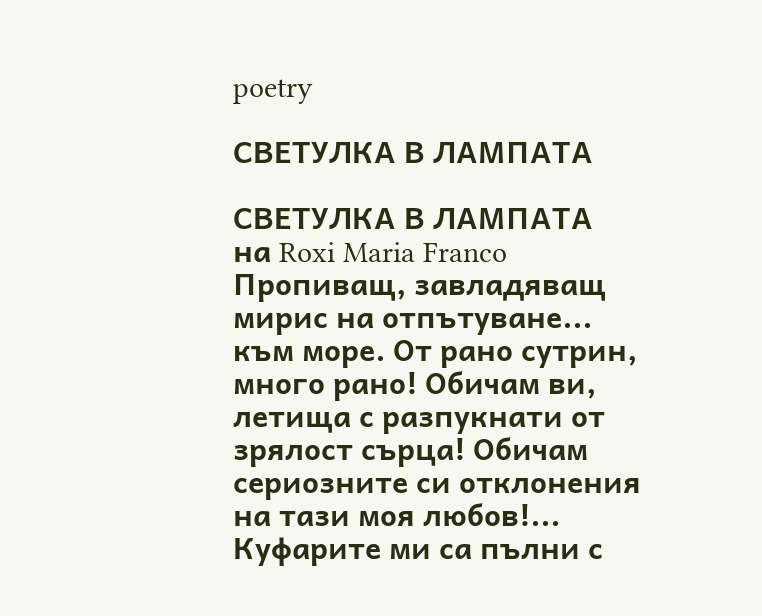poetry

СВЕТУЛКА В ЛАМПАТА

СВЕТУЛКА В ЛАМПАТА                                         на Roxi Maria Franco Пропиващ, завладяващ мирис на отпътуване... към море. От рано сутрин, много рано! Обичам ви, летища с разпукнати от зрялост сърца! Обичам сериозните си отклонения на тази моя любов!... Куфарите ми са пълни с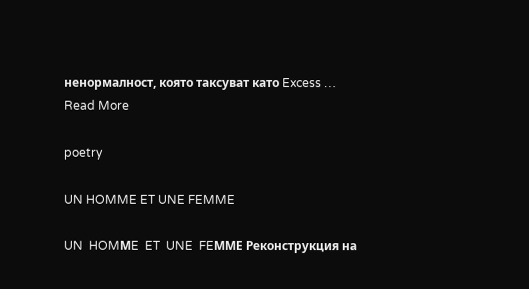ненормалност, която таксуват като Excess … Read More

poetry

UN HOMME ET UNE FEMME

UN  HOMМE  ET  UNE  FEМMЕ Реконструкция на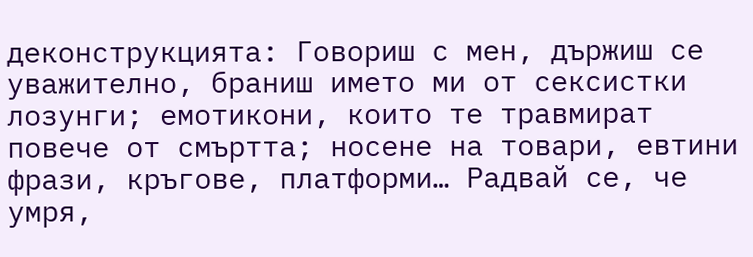деконструкцията: Говориш с мен, държиш се уважително, браниш името ми от сексистки лозунги; емотикони, които те травмират повече от смъртта; носене на товари, евтини фрази, кръгове, платформи… Радвай се, че умря,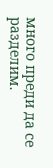много преди да се разделим.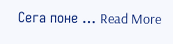Сега поне … Read More